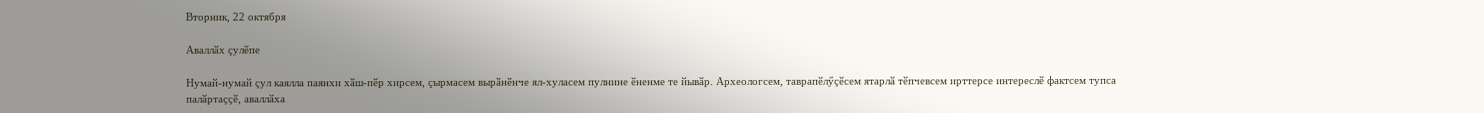Вторник, 22 октября

Аваллӑх ҫулӗпе

Нумай-нумай ҫул каялла паянхи хӑш-пӗр хирсем, ҫырмасем вырӑнӗнче ял-хуласем пулнине ӗненме те йывӑр. Археологсем, таврапӗлӳҫӗсем ятарлӑ тӗпчевсем ирттерсе интереслӗ фактсем тупса палӑртаҫҫӗ, аваллӑха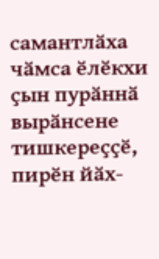самантлӑха чӑмса ӗлӗкхи ҫын пурӑннӑ вырӑнсене тишкереҫҫӗ, пирӗн йӑх-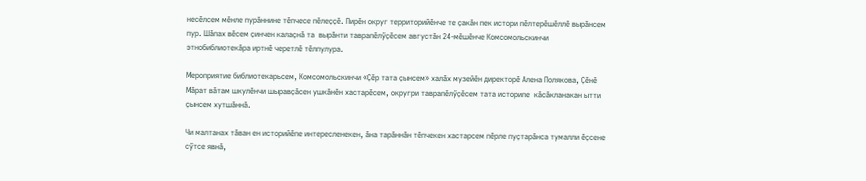несӗлсем мӗнле пурӑннине тӗпчесе пӗлеҫҫӗ. Пирӗн округ территорийӗнче те ҫакӑн пек истори пӗлтерӗшӗллӗ вырӑнсем пур. Шӑпах вӗсем ҫинчен калаҫнӑ та  вырӑнти таврапӗлӳҫӗсем августӑн 24-мӗшӗнче Комсомольскинчи этнобиблиотекӑра иртнӗ черетлӗ тӗлпулура.

Мероприятие библиотекарьсем, Комсомольскинчи «Ҫӗр тата ҫынсем» халӑх музейӗн директорӗ Алена Полякова, Ҫӗнӗ Мӑрат вӑтам шкулӗнчи шыравҫӑсен ушкӑнӗн хастарӗсем, округри таврапӗлӳҫӗсем тата историпе  кӑсӑкланакан ытти ҫынсем хутшӑннӑ.

Чи малтанах тӑван ен историйӗпе интересленекен, ӑна тарӑннӑн тӗпчекен хастарсем пӗрле пуҫтарӑнса тумалли ӗҫсене сӳтсе явнӑ,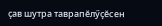ҫав шутра таврапӗлӳҫӗсен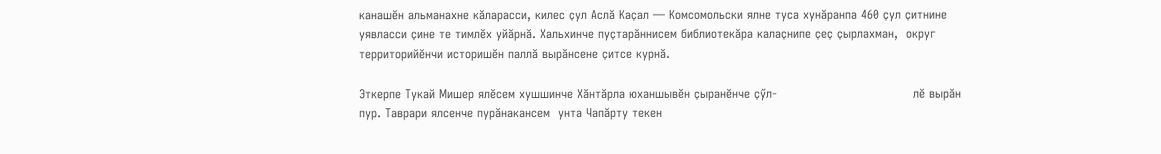канашӗн альманахне кӑларасси, килес ҫул Аслӑ Каҫал — Комсомольски ялне туса хунӑранпа 460 ҫул ҫитнине уявласси ҫине те тимлӗх уйӑрнӑ. Хальхинче пуҫтарӑннисем библиотекӑра калаҫнипе ҫеҫ ҫырлахман,  округ территорийӗнчи историшӗн паллӑ вырӑнсене ҫитсе курнӑ.

Эткерпе Тукай Мишер ялӗсем хушшинче Хӑнтӑрла юханшывӗн ҫыранӗнче ҫӳл-                                  лӗ вырӑн пур. Таврари ялсенче пурӑнакансем  унта Чапӑрту текен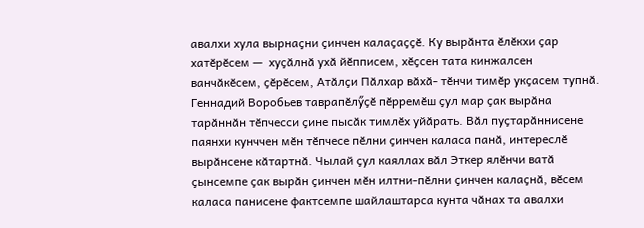авалхи хула вырнаҫни ҫинчен калаҫаҫҫӗ. Ку вырӑнта ӗлӗкхи ҫар хатӗрӗсем —  хуҫӑлнӑ ухӑ йӗпписем, хӗҫсен тата кинжалсен ванчӑкӗсем, ҫӗрӗсем, Атӑлҫи Пӑлхар вӑхӑ- тӗнчи тимӗр укҫасем тупнӑ. Геннадий Воробьев таврапӗлӳҫӗ пӗрремӗш ҫул мар ҫак вырӑна тарӑннӑн тӗпчесси ҫине пысӑк тимлӗх уйӑрать. Вӑл пуҫтарӑннисене паянхи кунччен мӗн тӗпчесе пӗлни ҫинчен каласа панӑ, интереслӗ вырӑнсене кӑтартнӑ. Чылай ҫул каяллах вӑл Эткер ялӗнчи ватӑ ҫынсемпе ҫак вырӑн ҫинчен мӗн илтни-пӗлни ҫинчен калаҫнӑ, вӗсем каласа панисене фактсемпе шайлаштарса кунта чӑнах та авалхи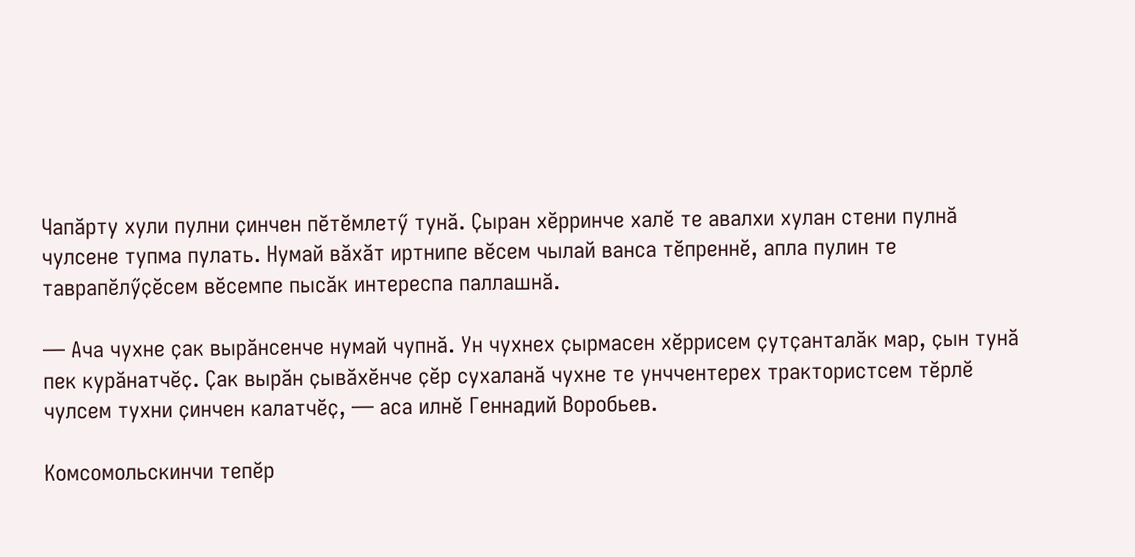Чапӑрту хули пулни ҫинчен пӗтӗмлетӳ тунӑ. Ҫыран хӗрринче халӗ те авалхи хулан стени пулнӑ чулсене тупма пулать. Нумай вӑхӑт иртнипе вӗсем чылай ванса тӗпреннӗ, апла пулин те таврапӗлӳҫӗсем вӗсемпе пысӑк интереспа паллашнӑ.

— Ача чухне ҫак вырӑнсенче нумай чупнӑ. Ун чухнех ҫырмасен хӗррисем ҫутҫанталӑк мар, ҫын тунӑ пек курӑнатчӗҫ. Ҫак вырӑн ҫывӑхӗнче ҫӗр сухаланӑ чухне те унччентерех трактористсем тӗрлӗ чулсем тухни ҫинчен калатчӗҫ, — аса илнӗ Геннадий Воробьев.

Комсомольскинчи тепӗр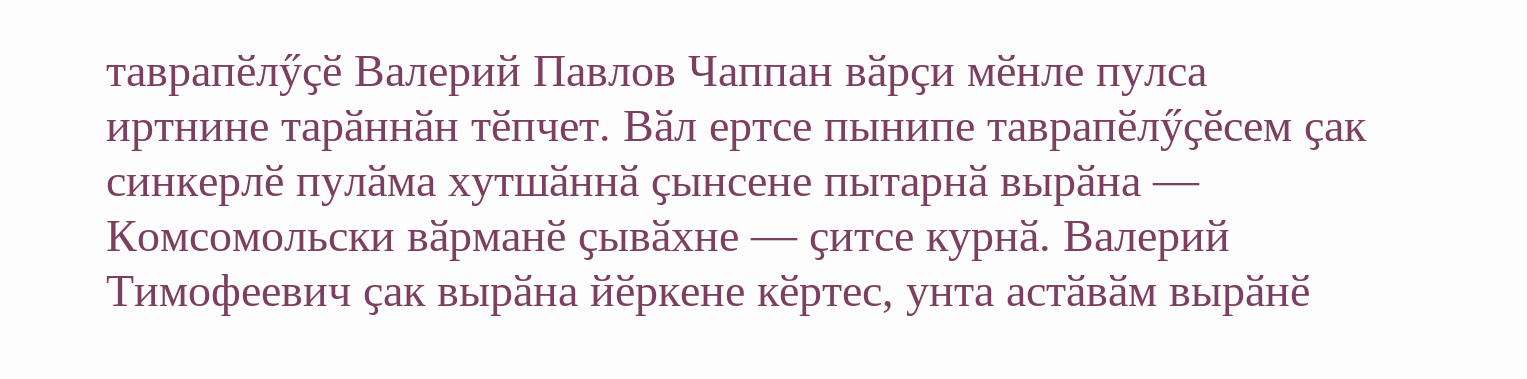таврапӗлӳҫӗ Валерий Павлов Чаппан вӑрҫи мӗнле пулса иртнине тарӑннӑн тӗпчет. Вӑл ертсе пынипе таврапӗлӳҫӗсем ҫак синкерлӗ пулӑма хутшӑннӑ ҫынсене пытарнӑ вырӑна — Комсомольски вӑрманӗ ҫывӑхне — ҫитсе курнӑ. Валерий Тимофеевич ҫак вырӑна йӗркене кӗртес, унта астӑвӑм вырӑнӗ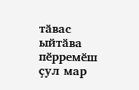тӑвас ыйтӑва пӗрремӗш ҫул мар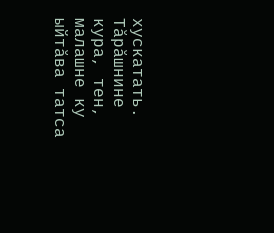хускатать. Тӑрӑшнине кура, тен, малашне ку ыйтӑва татса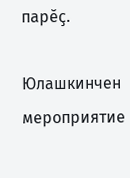парӗҫ.

Юлашкинчен мероприятие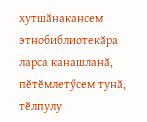хутшӑнакансем этнобиблиотекӑра ларса канашланӑ, пӗтӗмлетӳсем тунӑ, тӗлпулу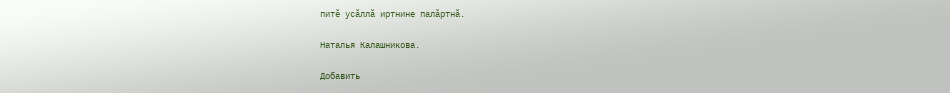питӗ усӑллӑ иртнине палӑртнӑ.

Наталья Калашникова.

Добавить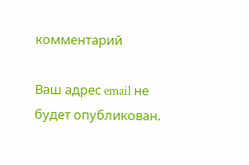комментарий

Ваш адрес email не будет опубликован.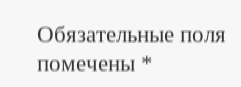Обязательные поля помечены *